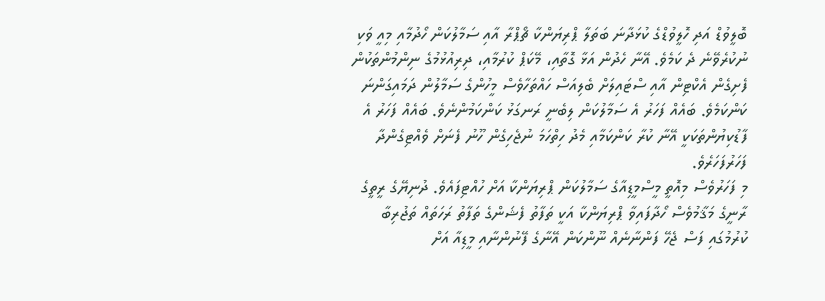ބޮލީވުޑް އަދި ހޮލީވުޑްގެ ކުޅަދާނަ ބަތަލާ ޕްރިޔަންކާ ޗޯޕްރާ އާއި ސަމާލުކަން ހޯދުމާއި މިއީ ވަކި ނުކުރެވޭނެ ދެ ކަމެވެ. އޭނާ ހެދުން އަޅާ ގޮތާއި، މޭކަޕް ކުރުމާއި، ދިރިއުޅުމުގެ ނިންމުންތަކުން ފެށިގެން އެކްޓިން އާއި ސްޓައިލަށް ބެލިއަސް ހައްތަހާވެސް މީހުންގެ ސަމާލުން ދަމައިގަންނަ ކަންކަމެވެ. ބައެއް ފަހަރު އެ ސަމާލުކަން ލިބެނީ ރަނގަޅު ކަންކަމުންނެވެ. ބައެއް ފަހަރު އެ ފާޑުކިޔުންތަކަކީ އޭނާ ކުރާ ކަންކަމާއި މެދު ހިތްހަމަ ނުޖެހިގެން ހޫނު ފެނަށް ވެއްޓިގެންދާ ފަހަރުފަހަރެވެ.
މި ފަހަރުވެސް މިއޮތީ މީސްމީޑިއާގެ ސަމާލުކަން ޕްރިޔަންކާ އަށް ހުއްޓިފައެވެ. ދުނިޔޭގެ ރީތީގެ ރާނީގެ މަޤާމުވެސް ހޯދާފައިވާ ޕްރިޔަންކާ އަކީ ތަފާތު ފެޝަންގެ ތަފާތު ރަހަތައް ތަޖުރިބާ ކުރުމުގައި ފަސް ޖެހޭ ފަންނާނެއް ނޫންކަން އޭނާގެ ފޭނުންނާއި މީޑިއާ އަށް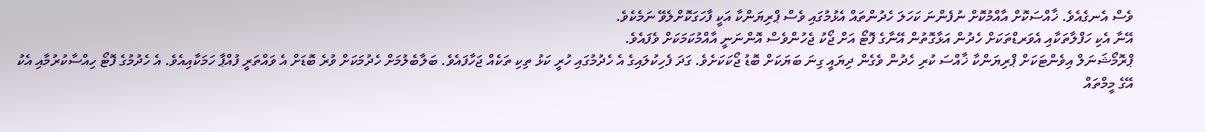ވެސް އެނގެއެވެ. ޚާއްސަކޮށް އާއްމުކޮށް ނުފެންނަ ކަހަލަ ހެދުންތައް އެޅުމުގައި ވެސް ޕްރިޔަންކާ އަކީ ފާހަގަކޮށްލެވޭ ނަމެކެވެ.
އޭނާ އެކި ހަފްލާތަކާއި އެވަރޑްތަކަށް ހެދުން އަޅާގޮތުން އޭނާގެ ފޮޓޯ އަށް ޖޯކު ޖެހުންވެސް އޮންނަނީ އާއްމުކަމަކަށް ވެފައެވެ.
ޕްރޮމޯޝަނަލް އިވެންޓަކަށް ޕްރިޔަންކާ ޚާއްސަ ކުރި ހެދުން ވެގެން ދިޔައީ ގިނަ ބަޔަކަށް ބޮޑު ޖޯކަކަށެވެ. ގަދަ ފެހިކުލައިގެ އެ ހެދުމުގައި ހުރީ ކަޅު ތިކި ތަކެއް ޖަހާފައެވެ. ބަލާބެލުމަށް ހެދުމަކަށް ވުރެ ބޮޑަށް އެ ވައްތަރީ ފުއްޕާ ހަމަކާއިއެވެ. އެ ހެދުމުގެ ފޮޓޯ ހިއްސާކުރުމާއި އެކު އޭގެ މީމްތައް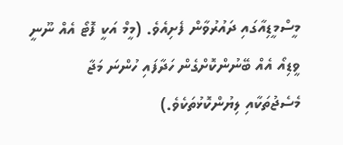މީސްމީޑިއާގައި ދައުރުވާން ފެށިއެވެ. (މީމް އަކީ ފޮޓޯ އެއް ނޫނީ ވީޑިއޯ އެއް ބޭނުންކޮށްގެން ހަދާފައި ހުންނަ މަޖާ މެސެޖުތަކާއި ލިޔުންކޮޅުތަކެވެ.)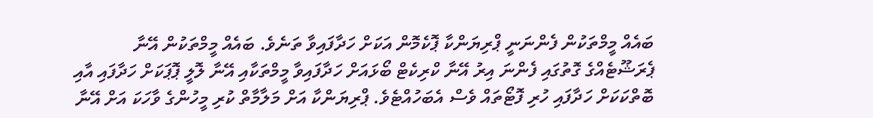ބައެއް މީމްތަކުން ފެންނަނީ ޕްރިޔަންކާ ޕޮކެމޮން އަކަށް ހަދާފައިވާ ތަނެވެ. ބައެއް މީމްތަކުން އޭނާ ޕެރަޝޫޓެއްގެ ގޮތުގައި ފެންނަ އިރު އޭނާ ކްރިކެޓް ބޯޅައަށް ހަދާފައިވާ މީމްތަކާއި އޭނާ ލޮލީ ޕޮޕަކަށް ހަދާފައި އާއި ބޮތްކަކަށް ހަދާފައި ހުރި ފޮޓޯތައް ވެސް އެބަހުއްޓެވެ. ޕްރިޔަންކާ އަށް މަލާމާތް ކުރި މީހުންގެ ވާހަކަ އަށް އޭނާ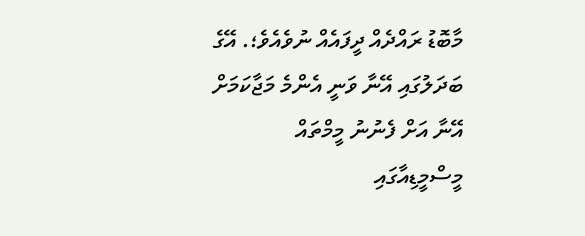މާބޮޑު ރައްދެއް ދީފައެއް ނުވެއެވެ؛. އޭގެ ބަދަލުގައި އޭނާ ވަނީ އެންމެ މަޖާކަމަށް އޭނާ އަށް ފެނުނު މީމްތައް މީސްމީޑިއާގައި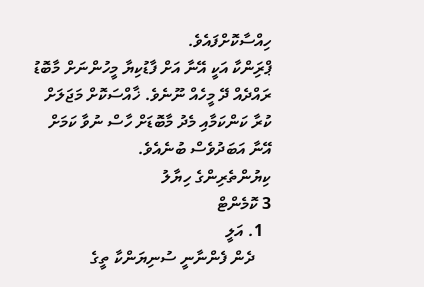ހިއްސާކޮށްފައެވެ.
ޕްރިަންކާ އަކީ އޭނާ އަށް ފާޑުކިޔާ މީހުންނަށް މާބޮޑު ރައްދެއް ދޭ މީހެއް ނޫނެވެ. ޚާއްސަކޮށް މަޖަލަށް ކުރާ ކަންކަމާއި މެދު މާބޮޑަށް ހާސް ނުވާ ކަމަށް އޭނާ އަބަދުވެސް ބުނެއެވެ.
ކިޔުންތެރިންގެ ހިޔާލު
3 ކޮމެންޓް
  1. އަލީ
    ދެން ފެންނާނީ ސުނިޔަންކާ ތީގެ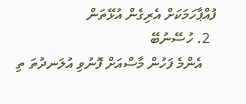ފުއްޕާހަމަކަށް އެރިގެން އުޅޭތަން
  2. ހުސޭނުބޭ
    އެންމެ ފަހުން މާސްއަށް ފޮނުވި އުލަނދުތަ ތި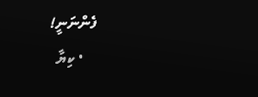ފެންނަނީ!
    • ކިޔާ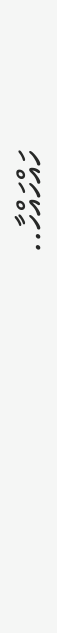ހައްހައްހާ..